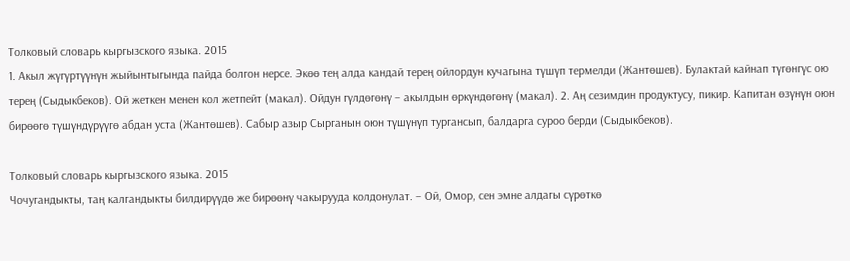Толковый словарь кыргызского языка. 2015
1. Акыл жүгүртүүнүн жыйынтыгында пайда болгон нерсе. Экөө тең алда кандай терең ойлордун кучагына түшүп термелди (Жантөшев). Булактай кайнап түгөнгүс ою терең (Сыдыкбеков). Ой жеткен менен кол жетпейт (макал). Ойдун гүлдөгөнү – акылдын өркүндөгөнү (макал). 2. Аң сезимдин продуктусу, пикир. Капитан өзүнүн оюн бирөөгө түшүндүрүүгө абдан уста (Жантөшев). Сабыр азыр Сырганын оюн түшүнүп тургансып, балдарга суроо берди (Сыдыкбеков).

Толковый словарь кыргызского языка. 2015
Чочугандыкты, таң калгандыкты билдирүүдө же бирөөнү чакырууда колдонулат. – Ой, Омор, сен эмне алдагы сүрөткө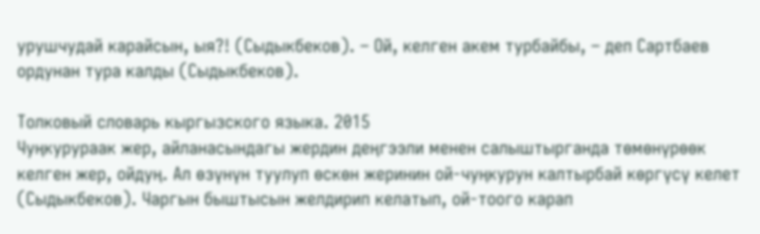урушчудай карайсын, ыя?! (Сыдыкбеков). – Ой, келген акем турбайбы, – деп Сартбаев ордунан тура калды (Сыдыкбеков).

Толковый словарь кыргызского языка. 2015
Чуңкурураак жер, айланасындагы жердин деңгээли менен салыштырганда төмөнүрөөк келген жер, ойдуң. Ал өзүнүн туулуп өскөн жеринин ой-чуңкурун калтырбай көргүсү келет (Сыдыкбеков). Чаргын быштысын желдирип келатып, ой-тоого карап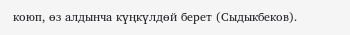коюп, өз алдынча күңкүлдөй берет (Сыдыкбеков).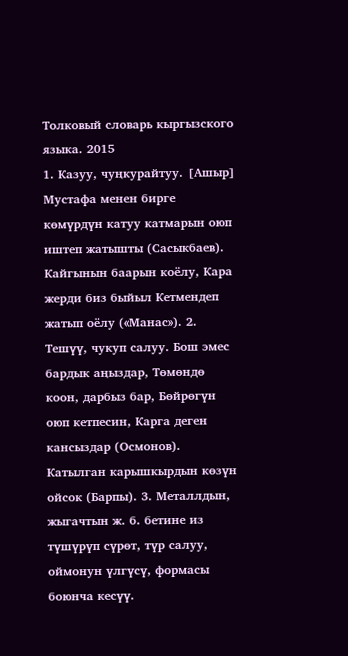Толковый словарь кыргызского языка. 2015
1. Казуу, чуңкурайтуу. [Ашыр] Мустафа менен бирге көмүрдүн катуу катмарын оюп иштеп жатышты (Сасыкбаев). Кайгынын баарын коёлу, Кара жерди биз быйыл Кетмендеп жатып оёлу («Манас»). 2. Тешүү, чукуп салуу. Бош эмес бардык аңыздар, Төмөндө коон, дарбыз бар, Бөйрөгүн оюп кетпесин, Карга деген кансыздар (Осмонов). Катылган карышкырдын көзүн ойсок (Барпы). 3. Металлдын, жыгачтын ж. б. бетине из түшүрүп сүрөт, түр салуу, оймонун үлгүсү, формасы боюнча кесүү.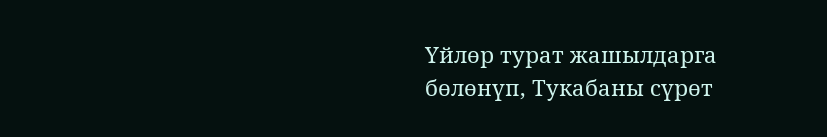Үйлөр турат жашылдарга бөлөнүп, Тукабаны сүрөт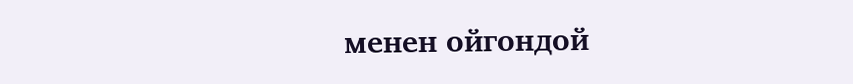менен ойгондой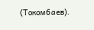(Токомбаев).